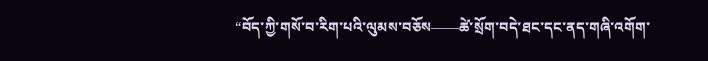“བོད་ཀྱི་གསོ་བ་རིག་པའི་ལུམས་བཅོས——ཚེ་སྲོག་བདེ་ཐང་དང་ནད་གཞི་འགོག་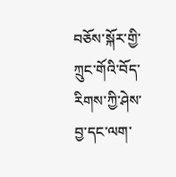བཅོས་སྐོར་གྱི་ཀྲུང་གོའི་བོད་རིགས་ཀྱི་ཤེས་བྱ་དང་ལག་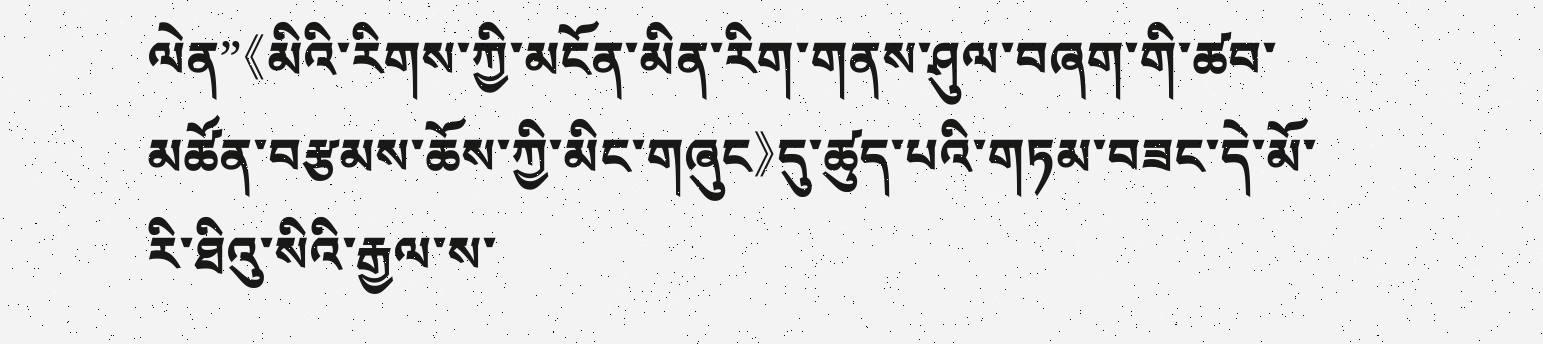ལེན”《མིའི་རིགས་ཀྱི་མངོན་མིན་རིག་གནས་ཤུལ་བཞག་གི་ཚབ་མཚོན་བརྩམས་ཆོས་ཀྱི་མིང་གཞུང》དུ་ཚུད་པའི་གཏམ་བཟང་དེ་མོ་རི་ཐིའུ་སིའི་རྒྱལ་ས་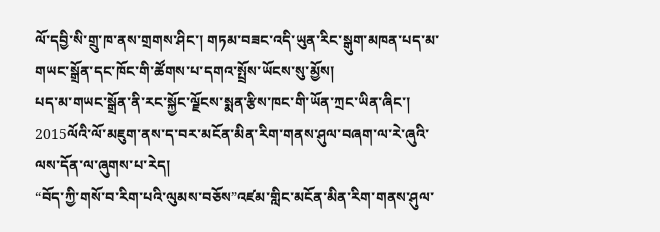ལོ་དབྱི་སི་གྲུ་ཁ་ནས་གྲགས་ཤིང་། གཏམ་བཟང་འདི་ཡུན་རིང་སྒུག་མཁན་པད་མ་གཡང་སྒྲོན་དང་ཁོང་གི་ཚོགས་པ་དགའ་སྤྲོས་ཡོངས་སུ་མྱོས།
པད་མ་གཡང་སྒྲོན་ནི་རང་སྐྱོང་ལྗོངས་སྨན་རྩིས་ཁང་གི་ཡོན་ཀྲང་ཡིན་ཞིང་། 2015ལོའི་ལོ་མཇུག་ནས་ད་བར་མངོན་མིན་རིག་གནས་ཤུལ་བཞག་ལ་རེ་ཞུའི་ལས་དོན་ལ་ཞུགས་པ་རེད།
“བོད་ཀྱི་གསོ་བ་རིག་པའི་ལུམས་བཅོས”འཛམ་གླིང་མངོན་མིན་རིག་གནས་ཤུལ་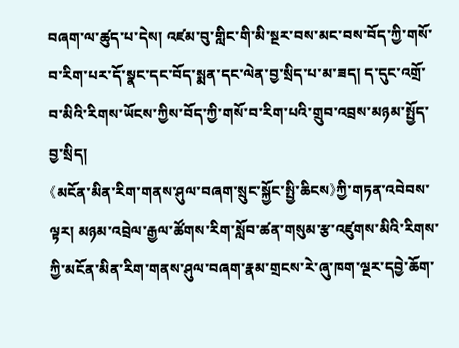བཞག་ལ་ཚུད་པ་དེས། འཛམ་བུ་གླིང་གི་མི་སྔར་བས་མང་བས་བོད་ཀྱི་གསོ་བ་རིག་པར་དོ་སྣང་དང་བོད་སྨན་དང་ལེན་བྱ་སྲིད་པ་མ་ཟད། ད་དུང་འགྲོ་བ་མིའི་རིགས་ཡོངས་ཀྱིས་བོད་ཀྱི་གསོ་བ་རིག་པའི་གྲུབ་འབྲས་མཉམ་སྤྱོད་བྱ་སྲིད།
《མངོན་མིན་རིག་གནས་ཤུལ་བཞག་སྲུང་སྐྱོང་སྤྱི་ཆིངས》ཀྱི་གཏན་འབེབས་ལྟར། མཉམ་འབྲེལ་རྒྱལ་ཚོགས་རིག་སློབ་ཚན་གསུམ་རྩ་འཛུགས་མིའི་རིགས་ཀྱི་མངོན་མིན་རིག་གནས་ཤུལ་བཞག་རྣམ་གྲངས་རེ་ཞུ་ཁག་ལྔར་དབྱེ་ཆོག་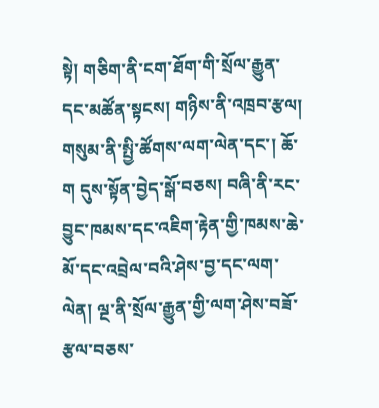སྟེ། གཅིག་ནི་ངག་ཐོག་གི་སྲོལ་རྒྱུན་དང་མཚོན་སྟངས། གཉིས་ནི་འཁྲབ་རྩལ། གསུམ་ནི་སྤྱི་ཚོགས་ལག་ལེན་དང་། ཆོ་ག དུས་སྟོན་བྱེད་སྒོ་བཅས། བཞི་ནི་རང་བྱུང་ཁམས་དང་འཇིག་རྟེན་གྱི་ཁམས་ཆེ་མོ་དང་འབྲེལ་བའི་ཤེས་བྱ་དང་ལག་ལེན། ལྔ་ནི་སྲོལ་རྒྱུན་གྱི་ལག་ཤེས་བཟོ་རྩལ་བཅས་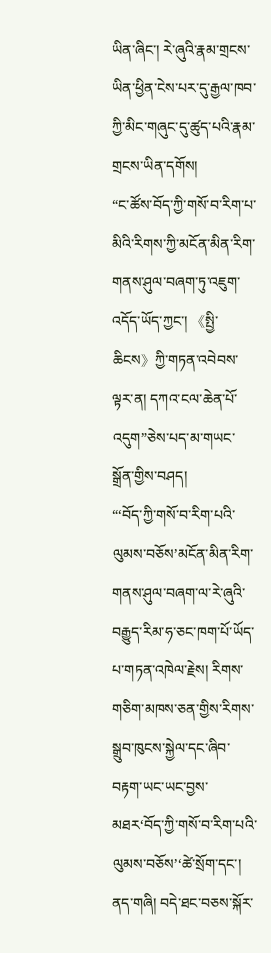ཡིན་ཞིང་། རེ་ཞུའི་རྣམ་གྲངས་ཡིན་ཕྱིན་ངེས་པར་དུ་རྒྱལ་ཁབ་ཀྱི་མིང་གཞུང་དུ་ཚུད་པའི་རྣམ་གྲངས་ཡིན་དགོས།
“ང་ཚོས་བོད་ཀྱི་གསོ་བ་རིག་པ་མིའི་རིགས་ཀྱི་མངོན་མིན་རིག་གནས་ཤུལ་བཞག་ཏུ་འཇུག་འདོད་ཡོད་ཀྱང་། 《སྤྱི་ཆིངས》ཀྱི་གཏན་འབེབས་ལྟར་ན། དཀའ་ངལ་ཆེན་པོ་འདུག”ཅེས་པད་མ་གཡང་སྒྲོན་གྱིས་བཤད།
“‘བོད་ཀྱི་གསོ་བ་རིག་པའི་ལུམས་བཅོས’མངོན་མིན་རིག་གནས་ཤུལ་བཞག་ལ་རེ་ཞུའི་བརྒྱུད་རིམ་ཧ་ཅང་ཁག་པོ་ཡོད་པ་གཏན་འཁེལ་རྗེས། རིགས་གཅིག་མཁས་ཅན་གྱིས་རིགས་སྒྲུབ་ཁུངས་སྐྱེལ་དང་ཞིབ་བརྟག་ཡང་ཡང་བྱས་མཐར‘བོད་ཀྱི་གསོ་བ་རིག་པའི་ལུམས་བཅོས’‘ཚེ་སྲོག་དང་། ནད་གཞི། བདེ་ཐང་བཅས་སྐོར་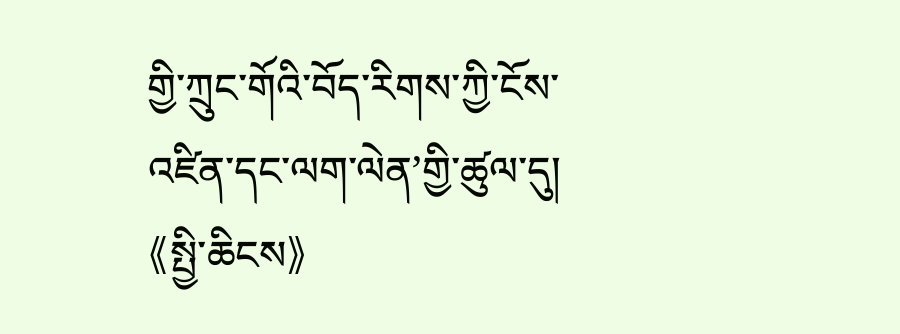གྱི་ཀྲུང་གོའི་བོད་རིགས་ཀྱི་ངོས་འཛིན་དང་ལག་ལེན’གྱི་ཚུལ་དུ། 《སྤྱི་ཆིངས》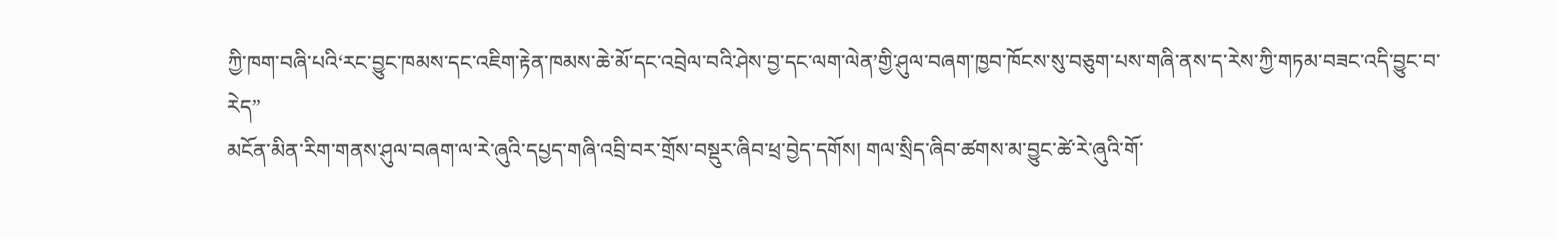ཀྱི་ཁག་བཞི་པའི‘རང་བྱུང་ཁམས་དང་འཇིག་རྟེན་ཁམས་ཆེ་མོ་དང་འབྲེལ་བའི་ཤེས་བྱ་དང་ལག་ལེན’གྱི་ཤུལ་བཞག་ཁྱབ་ཁོངས་སུ་བཅུག་པས་གཞི་ནས་ད་རེས་ཀྱི་གཏམ་བཟང་འདི་བྱུང་བ་རེད”
མངོན་མིན་རིག་གནས་ཤུལ་བཞག་ལ་རེ་ཞུའི་དཔྱད་གཞི་འབྲི་བར་གྲོས་བསྡུར་ཞིབ་ཕྲ་བྱེད་དགོས། གལ་སྲིད་ཞིབ་ཚགས་མ་བྱུང་ཚེ་རེ་ཞུའི་གོ་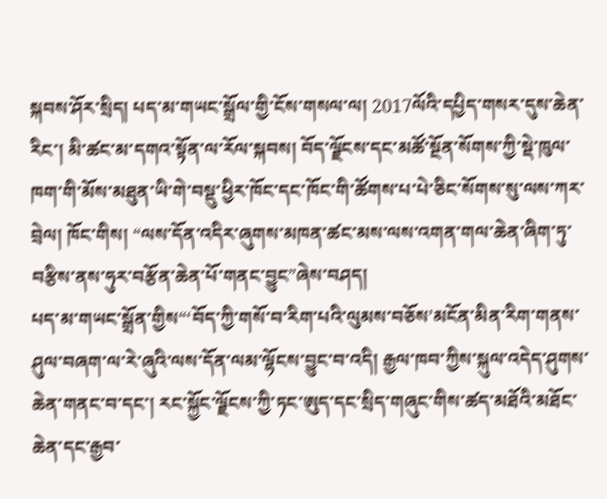སྐབས་ཤོར་སྲིད། པད་མ་གཡང་སྒྲོལ་གྱི་ངོས་གསལ་ལ། 2017ལོའི་དཔྱིད་གསར་དུས་ཆེན་རིང་། མི་ཚང་མ་དགའ་སྟོན་ལ་རོལ་སྐབས། བོད་ལྗོངས་དང་མཚོ་སྔོན་སོགས་ཀྱི་སྡེ་ཁུལ་ཁག་གི་མོས་མཐུན་ཡི་གེ་བསྡུ་ཕྱིར་ཁོང་དང་ཁོང་གི་ཚོགས་པ་པེ་ཅིང་སོགས་སུ་ལས་ཀར་བྲེལ། ཁོང་གིས། “ལས་དོན་འདིར་ཞུགས་མཁན་ཚང་མས་ལས་འགན་གལ་ཆེན་ཞིག་ཏུ་བརྩིས་ནས་ཧུར་བརྩོན་ཆེན་པོ་གནང་བྱུང”ཞེས་བཤད།
པད་མ་གཡང་སྒྲོན་གྱིས“‘བོད་ཀྱི་གསོ་བ་རིག་པའི་ལུམས་བཅོས’མངོན་མིན་རིག་གནས་ཤུལ་བཞག་ལ་རེ་ཞུའི་ལས་དོན་ལམ་ལྷོངས་བྱུང་བ་འདི། རྒྱལ་ཁབ་ཀྱིས་སྐུལ་འདེད་ཤུགས་ཆེན་གནང་བ་དང་། རང་སྐྱོང་ལྗོངས་ཀྱི་ཏང་ཨུད་དང་སྲིད་གཞུང་གིས་ཚད་མཐོའི་མཐོང་ཆེན་དང་རྒྱབ་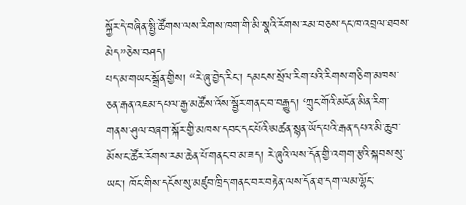སྐྱོར་དེ་བཞིན་སྤྱི་ཚོགས་ལས་རིགས་ཁག་གི་མི་སྣའི་རོགས་རམ་བཅས་དང་ཁ་འབྲལ་ཐབས་མེད”ཅེས་བཤད།
པད་མ་གཡང་སྒྲོན་གྱིས། “རེ་ཞུ་བྱེད་རིང་། དམངས་སྲོལ་རིག་པའི་རིགས་གཅིག་མཁས་ཅན་རྒན་འཇམ་དཔལ་རྒྱ་མཚོས་འོས་སྦྱོར་གནང་བ་བརྒྱུད། ‘ཀྲུང་གོའི་མངོན་མིན་རིག་གནས་ཤུལ་བཞག་སྐོར་གྱི་མཁས་དབང་དང་པོའི’མཚན་སྙན་ཡོད་པའི་རྒན་དཔའ་མི་ཆུབ་མོས་ང་ཚོར་རོགས་རམ་ཆེན་པོ་གནང་བ་མ་ཟད། རེ་ཞུའི་ལས་དོན་གྱི་འགག་རྩའི་སྐབས་སུ་ཡང་། ཁོང་གིས་དངོས་སུ་མཛུབ་ཁྲིད་གནང་བར་བརྟེན་ལས་དོན་ཐ་དག་ལམ་ལྷོང་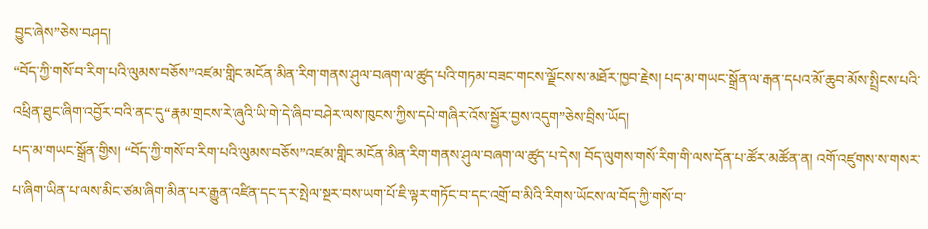བྱུང་ཞེས”ཅེས་བཤད།
“བོད་ཀྱི་གསོ་བ་རིག་པའི་ལུམས་བཅོས”འཛམ་གླིང་མངོན་མིན་རིག་གནས་ཤུལ་བཞག་ལ་ཚུད་པའི་གཏམ་བཟང་གངས་ལྗོངས་ས་མཐོར་ཁྱབ་རྗེས། པད་མ་གཡང་སྒྲོན་ལ་རྒན་དཔའ་མོ་ཆུབ་མོས་སྤྲིངས་པའི་འཕྲིན་ཐུང་ཞིག་འབྱོར་བའི་ནང་དུ“རྣམ་གྲངས་རེ་ཞུའི་ཡི་གེ་དེ་ཞིབ་བཤེར་ལས་ཁུངས་ཀྱིས་དཔེ་གཞིར་འོས་སྦྱོར་བྱས་འདུག”ཅེས་བྲིས་ཡོད།
པད་མ་གཡང་སྒྲོན་གྱིས། “བོད་ཀྱི་གསོ་བ་རིག་པའི་ལུམས་བཅོས”འཛམ་གླིང་མངོན་མིན་རིག་གནས་ཤུལ་བཞག་ལ་ཚུད་པ་དེས། བོད་ལུགས་གསོ་རིག་གི་ལས་དོན་པ་ཚོར་མཚོན་ན། འགོ་འཛུགས་ས་གསར་པ་ཞིག་ཡིན་པ་ལས་མིང་ཙམ་ཞིག་མིན་པར་རྒྱུན་འཛིན་དང་དར་སྤེལ་སྔར་བས་ཡག་པོ་ཇི་ལྟར་གཏོང་བ་དང་འགྲོ་བ་མིའི་རིགས་ཡོངས་ལ་བོད་ཀྱི་གསོ་བ་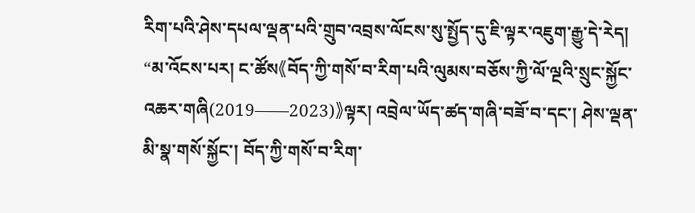རིག་པའི་ཤེས་དཔལ་ལྡན་པའི་གྲུབ་འབྲས་ལོངས་སུ་སྤྱོད་དུ་ཇི་ལྟར་འཇུག་རྒྱུ་དེ་རེད། “མ་འོངས་པར། ང་ཚོས《བོད་ཀྱི་གསོ་བ་རིག་པའི་ལུམས་བཅོས་ཀྱི་ལོ་ལྔའི་སྲུང་སྐྱོང་འཆར་གཞི(2019——2023)》ལྟར། འབྲེལ་ཡོད་ཚད་གཞི་བཟོ་བ་དང་། ཤེས་ལྡན་མི་སྣ་གསོ་སྐྱོང་། བོད་ཀྱི་གསོ་བ་རིག་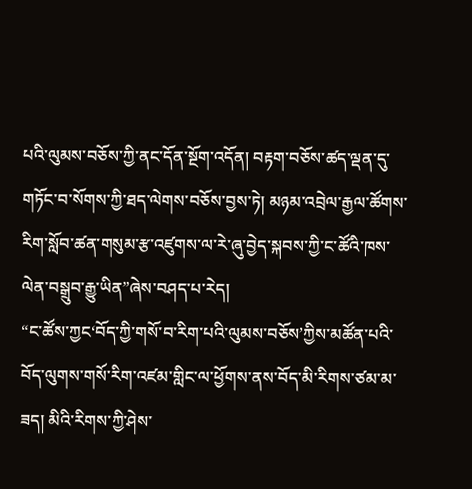པའི་ལུམས་བཅོས་ཀྱི་ནང་དོན་སྔོག་འདོན། བརྟག་བཅོས་ཚད་ལྡན་དུ་གཏོང་བ་སོགས་ཀྱི་ཐད་ལེགས་བཅོས་བྱས་ཏེ། མཉམ་འབྲེལ་རྒྱལ་ཚོགས་རིག་སློབ་ཚན་གསུམ་རྩ་འཛུགས་ལ་རེ་ཞུ་བྱེད་སྐབས་ཀྱི་ང་ཚོའི་ཁས་ལེན་བསྒྲུབ་རྒྱུ་ཡིན”ཞེས་བཤད་པ་རེད།
“ང་ཚོས་ཀྱང‘བོད་ཀྱི་གསོ་བ་རིག་པའི་ལུམས་བཅོས’ཀྱིས་མཚོན་པའི་བོད་ལུགས་གསོ་རིག་འཛམ་གླིང་ལ་ཕྱོགས་ནས་བོད་མི་རིགས་ཙམ་མ་ཟད། མིའི་རིགས་ཀྱི་ཤེས་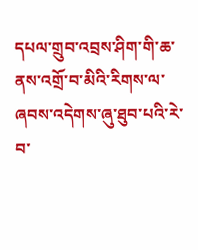དཔལ་གྲུབ་འབྲས་ཤིག་གི་ཆ་ནས་འགྲོ་བ་མིའི་རིགས་ལ་ཞབས་འདེགས་ཞུ་ཐུབ་པའི་རེ་བ་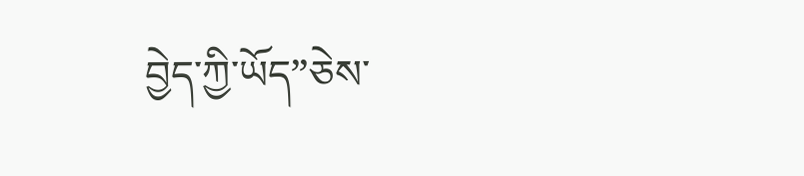བྱེད་ཀྱི་ཡོད”ཅེས་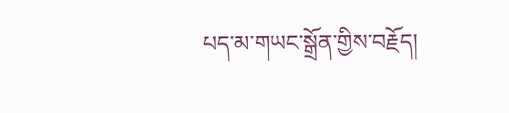པད་མ་གཡང་སྒྲོན་གྱིས་བརྗོད།